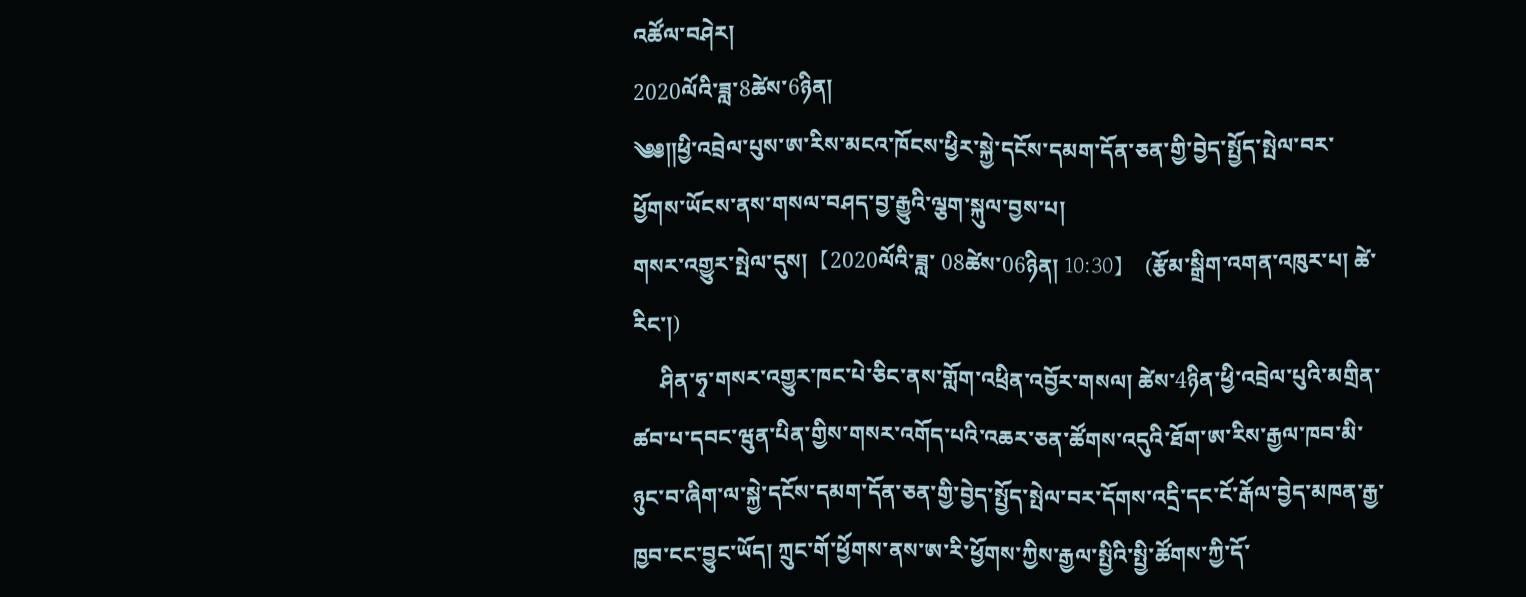འཚོལ་བཤེར།
2020ལོའི་ཟླ་8ཚེས་6ཉིན།
༄༅༎ཕྱི་འབྲེལ་པུས་ཨ་རིས་མངའ་ཁོངས་ཕྱིར་སྐྱེ་དངོས་དམག་དོན་ཅན་གྱི་བྱེད་སྤྱོད་སྤེལ་བར་
ཕྱོགས་ཡོངས་ནས་གསལ་བཤད་བྱ་རྒྱུའི་ལྕག་སྐུལ་བྱས་པ།
གསར་འགྱུར་སྤེལ་དུས།  【2020ལོའི་ཟླ་ 08ཚེས་06ཉིན། 10:30】   (རྩོམ་སྒྲིག་འགན་འཁུར་པ། ཚེ་རིང་།)
     ཤིན་ཧྭ་གསར་འགྱུར་ཁང་པེ་ཅིང་ནས་གློག་འཕྲིན་འབྱོར་གསལ། ཚེས་4ཉིན་ཕྱི་འབྲེལ་པུའི་མགྲིན་ཚབ་པ་དབང་ཝུན་པིན་གྱིས་གསར་འགོད་པའི་འཆར་ཅན་ཚོགས་འདུའི་ཐོག་ཨ་རིས་རྒྱལ་ཁབ་མི་ཉུང་བ་ཞིག་ལ་སྐྱེ་དངོས་དམག་དོན་ཅན་གྱི་བྱེད་སྤྱོད་སྤེལ་བར་དོགས་འདྲི་དང་ངོ་རྒོལ་བྱེད་མཁན་རྒྱ་ཁྱབ་ངང་བྱུང་ཡོད། ཀྲུང་གོ་ཕྱོགས་ནས་ཨ་རི་ཕྱོགས་ཀྱིས་རྒྱལ་སྤྱིའི་སྤྱི་ཚོགས་ཀྱི་དོ་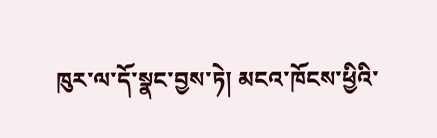ཁུར་ལ་དོ་སྣང་བྱས་ཏེ། མངའ་ཁོངས་ཕྱིའི་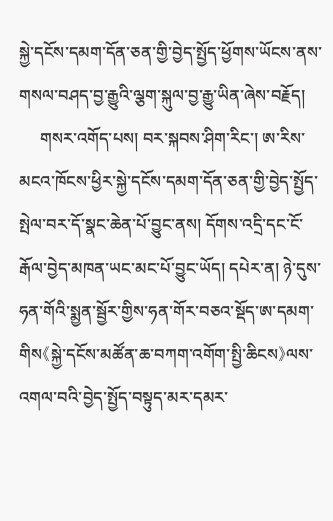སྐྱེ་དངོས་དམག་དོན་ཅན་གྱི་བྱེད་སྤྱོད་ཕྱོགས་ཡོངས་ནས་གསལ་བཤད་བྱ་རྒྱུའི་ལྕག་སྐུལ་བྱ་རྒྱུ་ཡིན་ཞེས་བརྗོད།
     གསར་འགོད་པས། བར་སྐབས་ཤིག་རིང་། ཨ་རིས་མངའ་ཁོངས་ཕྱིར་སྐྱེ་དངོས་དམག་དོན་ཅན་གྱི་བྱེད་སྤྱོད་སྤེལ་བར་དོ་སྣང་ཆེན་པོ་བྱུང་ནས། དོགས་འདྲི་དང་ངོ་རྒོལ་བྱེད་མཁན་ཡང་མང་པོ་བྱུང་ཡོད། དཔེར་ན། ཉེ་དུས་ཧན་གོའི་སྨྱན་སྦྱོར་གྱིས་ཧན་གོར་བཅའ་སྡོད་ཨ་དམག་གིས《སྐྱེ་དངོས་མཚོན་ཆ་བཀག་འགོག་སྤྱི་ཆིངས》ལས་འགལ་བའི་བྱེད་སྤྱོད་བསྟུད་མར་དམར་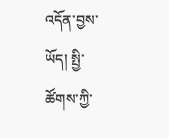འདོན་བྱས་ཡོད། སྤྱི་ཚོགས་ཀྱི་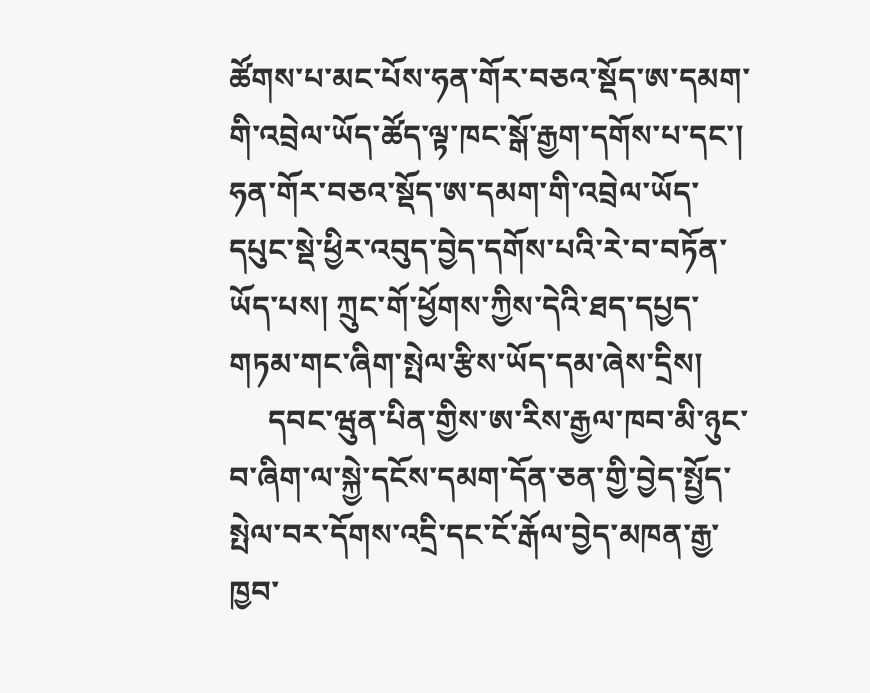ཚོགས་པ་མང་པོས་ཧན་གོར་བཅའ་སྡོད་ཨ་དམག་གི་འབྲེལ་ཡོད་ཚོད་ལྟ་ཁང་སྒོ་རྒྱག་དགོས་པ་དང་། ཧན་གོར་བཅའ་སྡོད་ཨ་དམག་གི་འབྲེལ་ཡོད་དཔུང་སྡེ་ཕྱིར་འབུད་བྱེད་དགོས་པའི་རེ་བ་བཏོན་ཡོད་པས། ཀྲུང་གོ་ཕྱོགས་ཀྱིས་དེའི་ཐད་དཔྱད་གཏམ་གང་ཞིག་སྤེལ་རྩིས་ཡོད་དམ་ཞེས་དྲིས།
     དབང་ཝུན་པིན་གྱིས་ཨ་རིས་རྒྱལ་ཁབ་མི་ཉུང་བ་ཞིག་ལ་སྐྱེ་དངོས་དམག་དོན་ཅན་གྱི་བྱེད་སྤྱོད་སྤེལ་བར་དོགས་འདྲི་དང་ངོ་རྒོལ་བྱེད་མཁན་རྒྱ་ཁྱབ་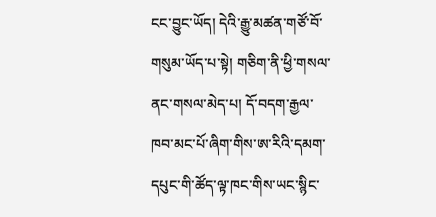ངང་བྱུང་ཡོད། དེའི་རྒྱུ་མཚན་གཙོ་བོ་གསུམ་ཡོད་པ་སྟེ། གཅིག་ནི་ཕྱི་གསལ་ནང་གསལ་མེད་པ། དོ་བདག་རྒྱལ་ཁབ་མང་པོ་ཞིག་གིས་ཨ་རིའི་དམག་དཔུང་གི་ཚོད་ལྟ་ཁང་གིས་ཡང་སྙིང་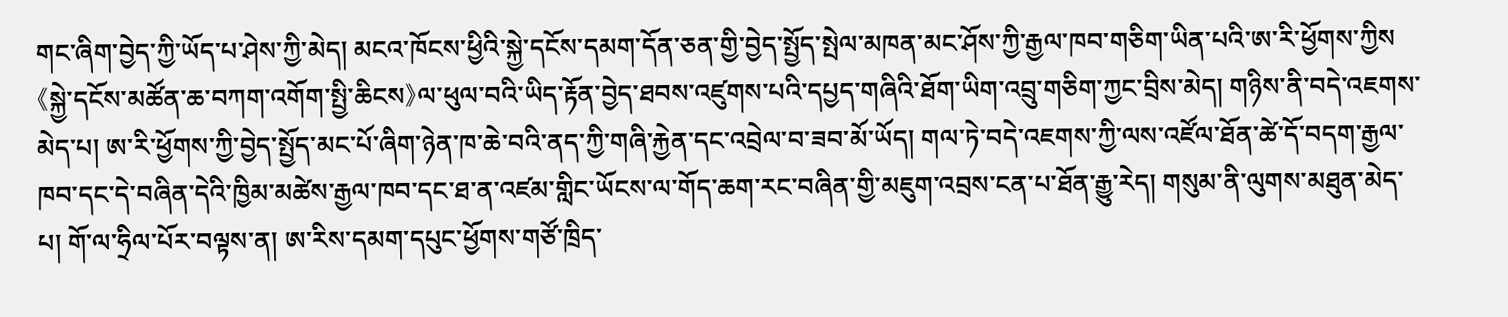གང་ཞིག་བྱེད་ཀྱི་ཡོད་པ་ཤེས་ཀྱི་མེད། མངའ་ཁོངས་ཕྱིའི་སྐྱེ་དངོས་དམག་དོན་ཅན་གྱི་བྱེད་སྤྱོད་སྤེལ་མཁན་མང་ཤོས་ཀྱི་རྒྱལ་ཁབ་གཅིག་ཡིན་པའི་ཨ་རི་ཕྱོགས་ཀྱིས《སྐྱེ་དངོས་མཚོན་ཆ་བཀག་འགོག་སྤྱི་ཆིངས》ལ་ཕུལ་བའི་ཡིད་རྟོན་བྱེད་ཐབས་འཛུགས་པའི་དཔྱད་གཞིའི་ཐོག་ཡིག་འབྲུ་གཅིག་ཀྱང་བྲིས་མེད། གཉིས་ནི་བདེ་འཇགས་མེད་པ། ཨ་རི་ཕྱོགས་ཀྱི་བྱེད་སྤྱོད་མང་པོ་ཞིག་ཉེན་ཁ་ཆེ་བའི་ནད་ཀྱི་གཞི་རྐྱེན་དང་འབྲེལ་བ་ཟབ་མོ་ཡོད། གལ་ཏེ་བདེ་འཇགས་ཀྱི་ལས་འཛོལ་ཐོན་ཚེ་དོ་བདག་རྒྱལ་ཁབ་དང་དེ་བཞིན་དེའི་ཁྱིམ་མཚེས་རྒྱལ་ཁབ་དང་ཐ་ན་འཛམ་གླིང་ཡོངས་ལ་གོད་ཆག་རང་བཞིན་གྱི་མཇུག་འབྲས་ངན་པ་ཐོན་རྒྱུ་རེད། གསུམ་ནི་ལུགས་མཐུན་མེད་པ། གོ་ལ་ཧྲིལ་པོར་བལྟས་ན། ཨ་རིས་དམག་དཔུང་ཕྱོགས་གཙོ་ཁྲིད་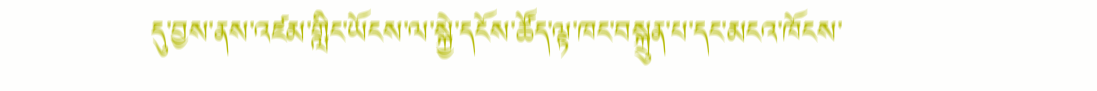དུ་བྱས་ནས་འཛམ་གླིང་ཡོངས་ལ་སྐྱེ་དངོས་ཚོད་ལྟ་ཁང་བསྐྲུན་པ་དང་མངའ་ཁོངས་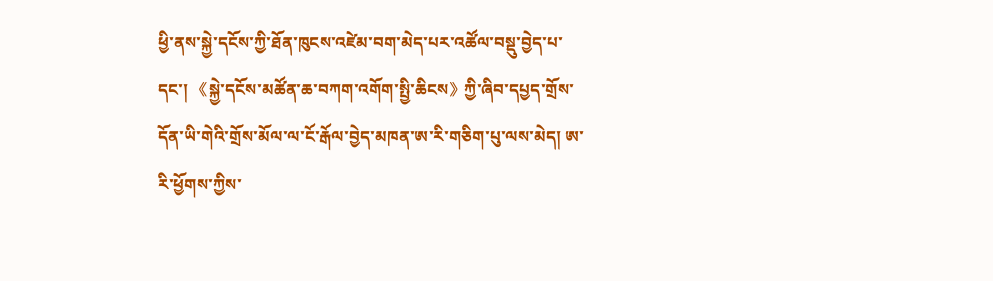ཕྱི་ནས་སྐྱེ་དངོས་ཀྱི་ཐོན་ཁུངས་འཛེམ་བག་མེད་པར་འཚོལ་བསྡུ་བྱེད་པ་དང་། 《སྐྱེ་དངོས་མཚོན་ཆ་བཀག་འགོག་སྤྱི་ཆིངས》ཀྱི་ཞིབ་དཔྱད་གྲོས་དོན་ཡི་གེའི་གྲོས་མོལ་ལ་ངོ་རྒོལ་བྱེད་མཁན་ཨ་རི་གཅིག་པུ་ལས་མེད། ཨ་རི་ཕྱོགས་ཀྱིས་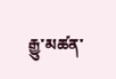རྒྱུ་མཚན་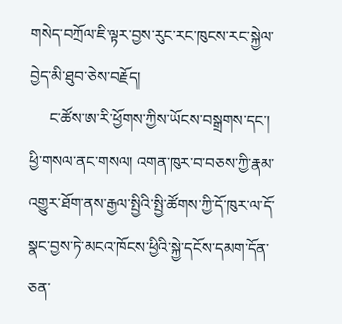གསེད་བཀྲོལ་ཇི་ལྟར་བྱས་རུང་རང་ཁུངས་རང་སྐྱེལ་བྱེད་མི་ཐུབ་ཅེས་བརྗོད།
     ང་ཚོས་ཨ་རི་ཕྱོགས་ཀྱིས་ཡོངས་བསྒྲགས་དང་། ཕྱི་གསལ་ནང་གསལ། འགན་ཁུར་བ་བཅས་ཀྱི་རྣམ་འགྱུར་ཐོག་ནས་རྒྱལ་སྤྱིའི་སྤྱི་ཚོགས་ཀྱི་དོ་ཁུར་ལ་དོ་སྣང་བྱས་ཏེ་མངའ་ཁོངས་ཕྱིའི་སྐྱེ་དངོས་དམག་དོན་ཅན་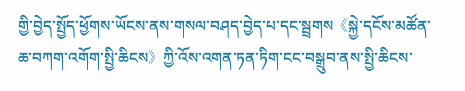གྱི་བྱེད་སྤྱོད་ཕྱོགས་ཡོངས་ནས་གསལ་བཤད་བྱེད་པ་དང་སྦྲགས《སྐྱེ་དངོས་མཚོན་ཆ་བཀག་འགོག་སྤྱི་ཆིངས》ཀྱི་འོས་འགན་ཏན་ཏིག་ངང་བསྒྲུབ་ནས་སྤྱི་ཆིངས་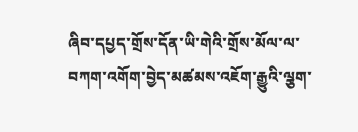ཞིབ་དཔྱད་གྲོས་དོན་ཡི་གེའི་གྲོས་མོལ་ལ་བཀག་འགོག་བྱེད་མཚམས་འཇོག་རྒྱུའི་ལྕག་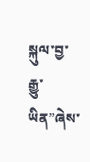སྐུལ་བྱ་རྒྱུ་ཡིན”ཞེས་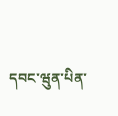དབང་ཝུན་པིན་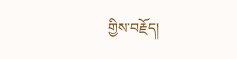གྱིས་བརྗོད།